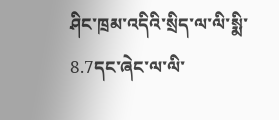ཤིང་ཁྲམ་འདིའི་སྲིད་ལ་ལི་སྨི་8.7དང་ཞེང་ལ་ལི་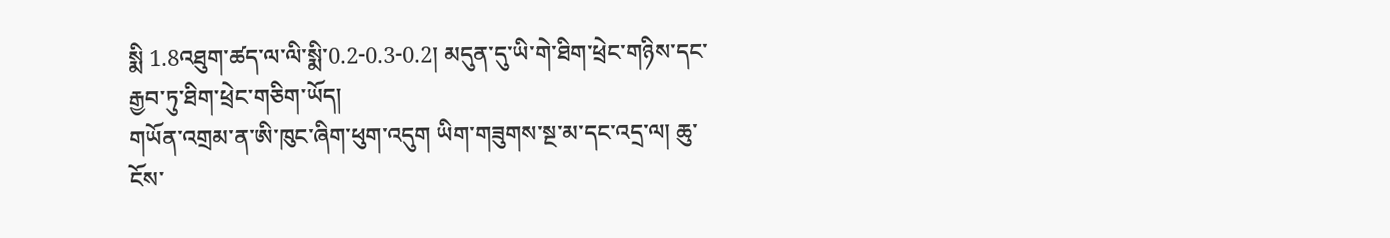སྨི 1.8འཐུག་ཚད་ལ་ལི་སྨི་0.2-0.3-0.2། མདུན་དུ་ཡི་གེ་ཐིག་ཕྲེང་གཉིས་དང་རྒྱབ་ཏུ་ཐིག་ཕྲེང་གཅིག་ཡོད།
གཡོན་འགྲམ་ན་ཨི་ཁུང་ཞིག་ཕུག་འདུག ཡིག་གཟུགས་སྔ་མ་དང་འདྲ་ལ། ཆུ་ངོས་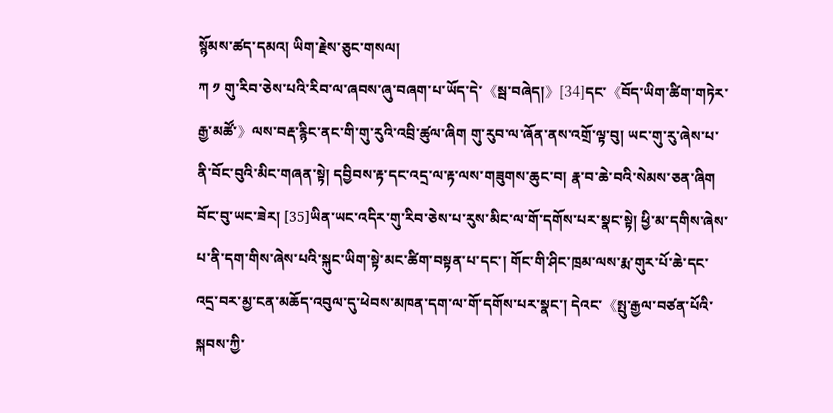སྙོམས་ཚད་དམའ། ཡིག་རྗེས་ཅུང་གསལ།
ཀ ༡ གུ་རིབ་ཅེས་པའི་རིབ་ལ་ཞབས་ཞུ་བཞག་པ་ཡོད་དེ་《སྦ་བཞེད།》[34]དང་《བོད་ཡིག་ཚིག་གཏེར་རྒྱ་མཚོ་》ལས་བརྡ་རྙིང་ནང་གི་གུ་རུའི་འབྲི་ཚུལ་ཞིག གུ་རུབ་ལ་ཞོན་ནས་འགྲོ་ལྟ་བུ། ཡང་གུ་རུ་ཞེས་པ་ནི་བོང་བུའི་མིང་གཞན་སྟེ། དབྱིབས་རྟ་དང་འདྲ་ལ་རྟ་ལས་གཟུགས་ཆུང་བ། རྣ་བ་ཆེ་བའི་སེམས་ཅན་ཞིག བོང་བུ་ཡང་ཟེར། [35]ཡིན་ཡང་འདིར་གུ་རིབ་ཅེས་པ་རུས་མིང་ལ་གོ་དགོས་པར་སྣང་སྟེ། ཕྱི་མ་དགིས་ཞེས་པ་ནི་དག་གིས་ཞེས་པའི་སྐུང་ཡིག་སྟེ་མང་ཚིག་བསྟན་པ་དང་། གོང་གི་ཤིང་ཁྲམ་ལས་རྨ་གུར་པོ་ཆེ་དང་འདྲ་བར་མྱ་ངན་མཆོད་འབུལ་དུ་ཕེབས་མཁན་དག་ལ་གོ་དགོས་པར་སྣང་། དེའང་《སྤུ་རྒྱལ་བཙན་པོའི་སྐབས་ཀྱི་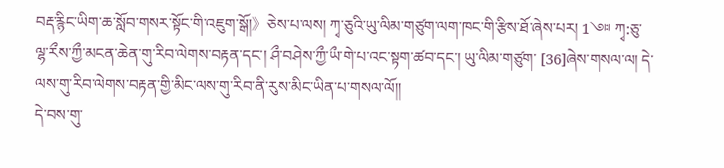བརྡ་རྙིང་ཡིག་ཆ་སློབ་གསར་སྟོང་གི་འཇུག་སྒོ།》ཅེས་པ་ལས། ཀྭ་ཅུའི་ཡུ་ལིམ་གཙུག་ལག་ཁང་གི་རྩིས་ཐོ་ཞེས་པར། 1༇ ཀྭ:ཅུ་ལྷ་རྀས་ཀྱྀ་མངན་ཆེན་གུ་རིབ་ལེགས་བརྟན་དང་། ཤྀ་བཤེས་ཀྱྀ་ཡྀ་གེ་པ་འང་སྟག་ཚབ་དང་། ཡུ་ལིམ་གཙུག་ [36]ཞེས་གསལ་ལ། དེ་ལས་གུ་རིབ་ལེགས་བརྟན་གྱི་མིང་ལས་གུ་རིབ་ནི་རུས་མིང་ཡིན་པ་གསལ་ལོ།།
དེ་བས་གུ་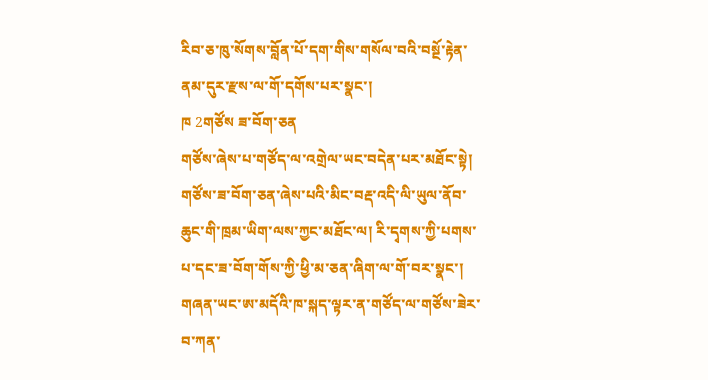རིབ་ཅ་ཁུ་སོགས་བློན་པོ་དག་གིས་གསོལ་བའི་བསྔོ་རྟེན་ནམ་དུར་རྫས་ལ་གོ་དགོས་པར་སྣང་།
ཁ 2གཙོས ཟ་བོག་ཅན
གཙོས་ཞེས་པ་གཙོད་ལ་འགྲེལ་ཡང་བདེན་པར་མཐོང་སྟེ། གཙོས་ཟ་བོག་ཅན་ཞེས་པའི་མིང་བརྡ་འདི་ལི་ཡུལ་ནོབ་ཆུང་གི་ཁྲམ་ཡིག་ལས་ཀྱང་མཐོང་ལ། རི་དྭགས་ཀྱི་པགས་པ་དང་ཟ་བོག་གོས་ཀྱི་ཕྱི་མ་ཅན་ཞིག་ལ་གོ་བར་སྣང་། གཞན་ཡང་ཨ་མདོའི་ཁ་སྐད་ལྟར་ན་གཙོད་ལ་གཙོས་ཟེར་བ་ཀན་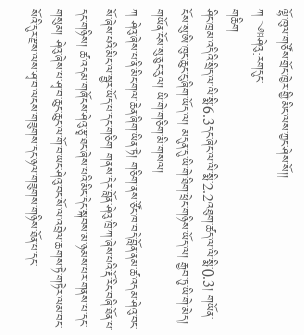ལྷོ་ཁུལ་གཙོས་གྲོང་ཁྱེར་གྱི་མིང་ལས་ཀྱང་ཤེས་སོ།།
ཀ ༇ཤེའུ:རགདུང་
གཆིག
ཤིང་ཁྲམ་འདིའི་སྲིད་ལ་ལི་སྨི་6.3དང་ཞེང་ལ་ལི་སྨི་2.2འཐུག་ཚད་ལ་ལི་སྨི་0.3། གཡོན་ངོས་སུ་ཨི་ཁུང་ཆུང་ངུ་ཞིག་ཡོད་ལ། མདུན་དུ་ཡི་གེ་ཐིག་ཕྲེང་གཉིས་ཡོད་ལ། རྒྱབ་ཏུ་ཡི་གེ་མེད། གཡོན་ངོས་སུ་ཅུང་རུལ། ཡི་གེ་གཅིག་མི་གསལ།
ཀ ཤེའུ་ཞེས་པ་ནི་མིང་གལ་ཆེན་ཞིག་ཡིན་ཏེ། གཅིག་ནས་ཙོང་ཁ་བདེ་བློན་ནམ་ཚ་འདམ་ཤེའུ་བང་སོ་ཞེས་པའི་མིང་ལ་སྦྱར་ཡོད་པ་དང་གཅིག གནས་དེར་བློན་ཤེའུ་ཁྲི་ཀ་ཞེས་པའི་རྡོ་རིང་བཞི་ཐོན་པ་དང་གཉིས། ཚ་འདམ་གཞོངས་ཤེའུ་རྩྭ་ཐང་ཞེས་པའི་མིང་དེང་སྐབས་མ་ཉམས་པར་གནས་པ་དང་གསུམ། ཤེའུ་ཞེས་པ་ཤྭ་བ་ཆུང་ཆུང་ལ་གོ་བ་ཡང་ཤེའུ་བང་སོ་ལ་འབྲེལ་ཆགས་ཏེ་གཏེར་ལམ་བང་སོའི་དུར་རྫས་ལས་ཤྭ་བ་ལངས་གཟུགས་དང་ཉལ་གཟུགས་གཉིས་ཐོན་པ་དང་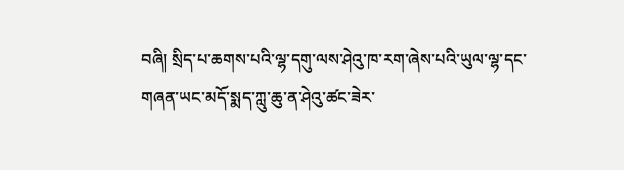བཞི། སྲིད་པ་ཆགས་པའི་ལྷ་དགུ་ལས་ཤེའུ་ཁ་རག་ཞེས་པའི་ཡུལ་ལྷ་དང་གཞན་ཡང་མདོ་སྨད་ཀླུ་ཆུ་ན་ཤེའུ་ཚང་ཟེར་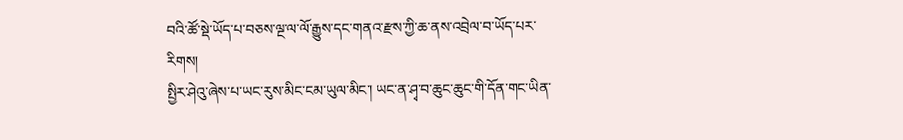བའི་ཚོ་སྡེ་ཡོད་པ་བཅས་ལྔ་ལ་ལོ་རྒྱུས་དང་གནའ་རྫས་ཀྱི་ཆ་ནས་འབྲེལ་བ་ཡོད་པར་རིགས།
སྤྱིར་ཤེའུ་ཞེས་པ་ཡང་རུས་མིང་ངམ་ཡུལ་མིང་། ཡང་ན་ཤྭ་བ་ཆུང་ཆུང་གི་དོན་གང་ཡིན་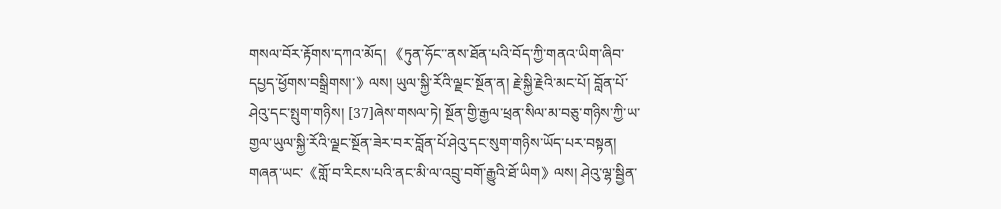གསལ་བོར་རྟོགས་དཀའ་མོད། 《ཏུན་ཧོང་་ནས་ཐོན་པའི་བོད་ཀྱི་གནའ་ཡིག་ཞིབ་དཔྱད་ཕྱོགས་བསྒྲིགས།་》ལས། ཡུལ་སྐྱི་རོའི་ལྗང་སྔོན་ན། རྗེ་སྐྱི་རྗེའི་མང་པོ། བློན་པོ་ཤེའུ་དང་སྤུག་གཉིས། [37]ཞེས་གསལ་ཏེ། སྔོན་གྱི་རྒྱལ་ཕྲན་སིལ་མ་བཅུ་གཉིས་ཀྱི་ཡ་གྱལ་ཡུལ་སྐྱི་རོའི་ལྗང་སྔོན་ཟེར་བར་བློན་པོ་ཤེའུ་དང་སུག་གཉིས་ཡོད་པར་བསྟན། གཞན་ཡང་《གློ་བ་རིངས་པའི་ནང་མི་ལ་འབྲུ་བགོ་རྒྱུའི་ཐོ་ཡིག》ལས། ཤེའུ་ལྷ་སྦྱིན་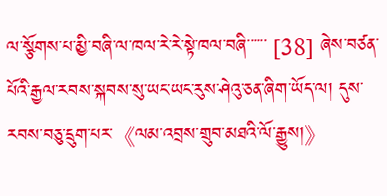ལ་སྩོགས་པ་མྱི་བཞི་ལ་ཁལ་རེ་རེ་སྟེ་ཁལ་བཞི་་་་་་ [38] ཞེས་བཙན་པོའི་རྒྱལ་རབས་སྐབས་སུ་ཡང་ཡང་རུས་ཤེའུ་ཅན་ཞིག་ཡོད་ལ། དུས་རབས་བཅུ་དྲུག་པར་《ལམ་འབྲས་གྲུབ་མཐའི་ལོ་རྒྱུས།》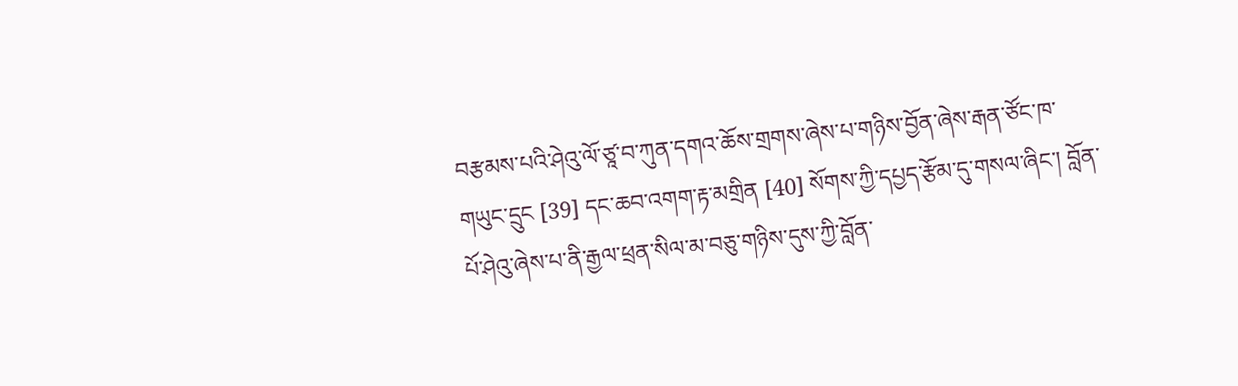བརྩམས་པའི་ཤེའུ་ལོ་ཙཱ་བ་ཀུན་དགའ་ཆོས་གྲགས་ཞེས་པ་གཉིས་བྱོན་ཞེས་རྒན་ཙོང་ཁ་གཡུང་དྲུང [39] དང་ཆབ་འགག་རྟ་མགྲིན [40] སོགས་ཀྱི་དཔྱད་རྩོམ་དུ་གསལ་ཞིང་། བློན་པོ་ཤེའུ་ཞེས་པ་ནི་རྒྱལ་ཕྲན་སིལ་མ་བཅུ་གཉིས་དུས་ཀྱི་བློན་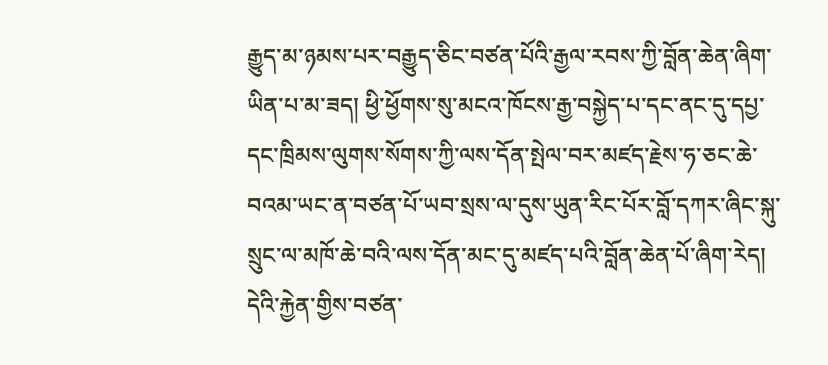རྒྱུད་མ་ཉམས་པར་བརྒྱུད་ཅིང་བཙན་པོའི་རྒྱལ་རབས་ཀྱི་བློན་ཆེན་ཞིག་ཡིན་པ་མ་ཟད། ཕྱི་ཕྱོགས་སུ་མངའ་ཁོངས་རྒྱ་བསྐྱེད་པ་དང་ནང་དུ་དཔྱ་དང་ཁྲིམས་ལུགས་སོགས་ཀྱི་ལས་དོན་སྤེལ་བར་མཛད་རྗེས་ཧ་ཅང་ཆེ་བའམ་ཡང་ན་བཙན་པོ་ཡབ་སྲས་ལ་དུས་ཡུན་རིང་པོར་བློ་དཀར་ཞིང་སྐུ་སྲུང་ལ་མཁོ་ཆེ་བའི་ལས་དོན་མང་དུ་མཛད་པའི་བློན་ཆེན་པོ་ཞིག་རེད། དེའི་རྐྱེན་གྱིས་བཙན་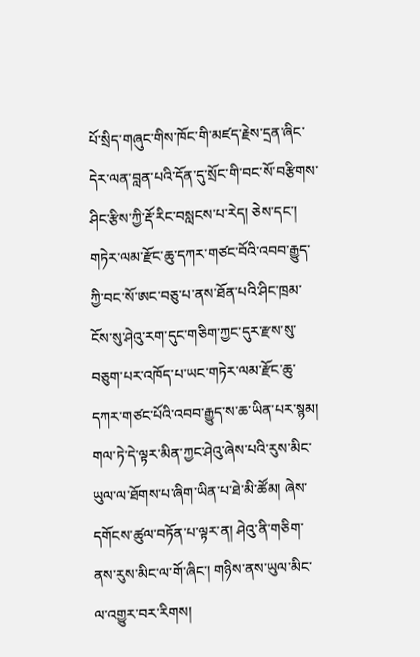པོ་སྲིད་གཞུང་གིས་ཁོང་གི་མཛད་རྗེས་དྲན་ཞིང་དེར་ལན་བླན་པའི་དོན་དུ་སྲོང་གི་བང་སོ་བརྩིགས་ཤིང་རྩིས་ཀྱི་རྡོ་རིང་བསླངས་པ་རེད། ཅེས་དང་། གཏེར་ལམ་རྫོང་ཆུ་དཀར་གཙང་བོའི་འབབ་རྒྱུད་ཀྱི་བང་སོ་ཨང་བཅུ་པ་ནས་ཐོན་པའི་ཤིང་ཁྲམ་ངོས་སུ་ཤེའུ་རག་དུང་གཅིག་ཀྱང་དུར་རྫས་སུ་བཅུག་པར་འཁོད་པ་ཡང་གཏེར་ལམ་རྫོང་ཆུ་དཀར་གཙང་པོའི་འབབ་རྒྱུད་ས་ཆ་ཡིན་པར་སྙམ། གལ་ཏེ་དེ་ལྟར་མིན་ཀྱང་ཤེའུ་ཞེས་པའི་རུས་མིང་ཡུལ་ལ་ཐོགས་པ་ཞིག་ཡིན་པ་ཐེ་མི་ཚོམ། ཞེས་དགོངས་ཚུལ་བཏོན་པ་ལྟར་ན། ཤེའུ་ནི་གཅིག་ནས་རུས་མིང་ལ་གོ་ཞིང་། གཉིས་ནས་ཡུལ་མིང་ལ་འགྱུར་བར་རིགས།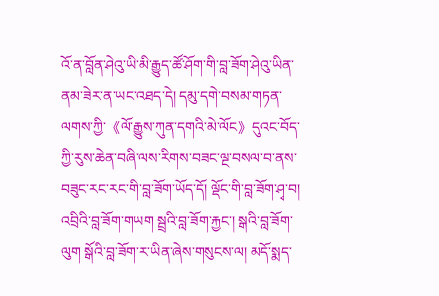འོ་ན་བློན་ཤེའུ་ཡི་མི་རྒྱུད་ཚོ་ཤོག་གི་བླ་ཟོག་ཤེའུ་ཡིན་ནམ་ཟེར་ན་ཡང་འཐད་དེ། དམུ་དགེ་བསམ་གཏན་ལགས་ཀྱི་《ལོ་རྒྱུས་ཀུན་དགའི་མེ་ལོང》དུའང་བོད་ཀྱི་རུས་ཆེན་བཞི་ལས་རིགས་བཟང་ལྔ་བསལ་བ་ནས་བཟུང་རང་རང་གི་བླ་ཟོག་ཡོད་དོ། ལྡོང་གི་བླ་ཟོག་ཤྭ་བ། འབྲིའི་བླ་ཟོག་གཡག སྦྲའི་བླ་ཟོག་རྐྱང་། སྒའི་བླ་ཟོག་ལུག སྒོའི་བླ་ཟོག་ར་ཡིན་ཞེས་གསུངས་ལ། མདོ་སྨད་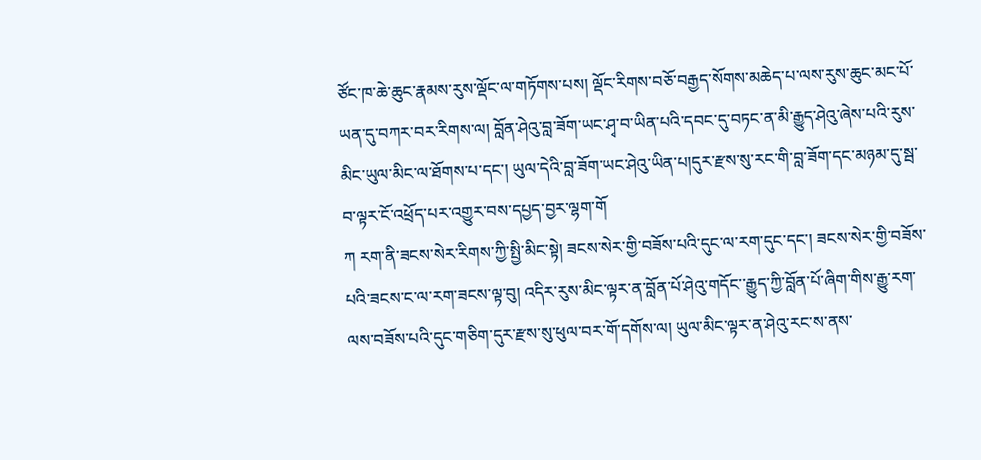ཙོང་ཁ་ཆེ་ཆུང་རྣམས་རུས་ལྡོང་ལ་གཏོགས་པས། ལྡོང་རིགས་བཅོ་བརྒྱད་སོགས་མཆེད་པ་ལས་རུས་ཆུང་མང་པོ་ཡན་དུ་བཀར་བར་རིགས་ལ། བློན་ཤེའུ་བླ་ཟོག་ཡང་ཤྭ་བ་ཡིན་པའི་དབང་དུ་བཏང་ན་མི་རྒྱུད་ཤེའུ་ཞེས་པའི་རུས་མིང་ཡུལ་མིང་ལ་ཐོགས་པ་དང་། ཡུལ་དེའི་བླ་ཟོག་ཡང་ཤེའུ་ཡིན་པ།དུར་རྫས་སུ་རང་གི་བླ་ཟོག་དང་མཉམ་དུ་སྦ་བ་ལྟར་ངོ་འཕྲོད་པར་འགྱུར་བས་དཔྱད་བྱར་ལྷག་གོ
ཀ རག་ནི་ཟངས་སེར་རིགས་ཀྱི་སྤྱི་མིང་སྟེ། ཟངས་སེར་གྱི་བཟོས་པའི་དུང་ལ་རག་དུང་དང་། ཟངས་སེར་གྱི་བཟོས་པའི་ཟངས་ང་ལ་རག་ཟངས་ལྟ་བུ། འདིར་རུས་མིང་ལྟར་ན་བློན་པོ་ཤེའུ་གདོང་་རྒྱུད་ཀྱི་བློན་པོ་ཞིག་གིས་རྒྱུ་རག་ལས་བཟོས་པའི་དུང་གཅིག་དུར་རྫས་སུ་ཕུལ་བར་གོ་དགོས་ལ། ཡུལ་མིང་ལྟར་ན་ཤེའུ་རང་ས་ནས་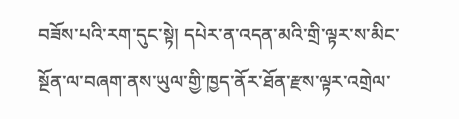བཟོས་པའི་རག་དུང་སྟེ། དཔེར་ན་འདན་མའི་གྲི་ལྟར་ས་མིང་སྔོན་ལ་བཞག་ནས་ཡུལ་གྱི་ཁྱད་ནོར་ཐོན་རྫས་ལྟར་འགྲེལ་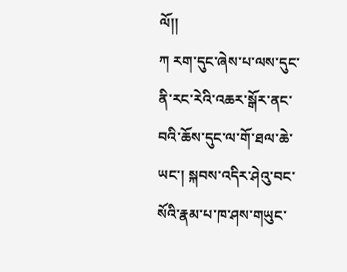ལོ།།
ཀ རག་དུང་ཞེས་པ་ལས་དུང་ནི་རང་རེའི་འཆར་སྒོར་ནང་བའི་ཆོས་དུང་ལ་གོ་ཐལ་ཆེ་ཡང་། སྐབས་འདིར་ཤེའུ་བང་སོའི་རྣམ་པ་ཁ་ཤས་གཡུང་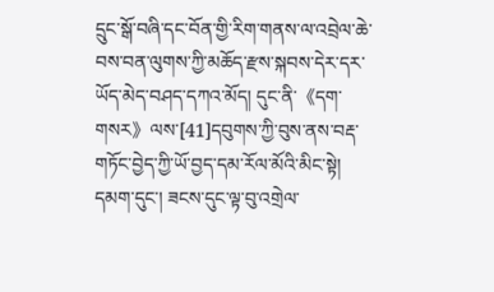དྲུང་སྒོ་བཞི་དང་བོན་གྱི་རིག་གནས་ལ་འབྲེལ་ཆེ་བས་བན་ལུགས་ཀྱི་མཆོད་རྫས་སྐབས་དེར་དར་ཡོད་མེད་བཤད་དཀའ་མོད། དུང་ནི་《དག་གསར》ལས་[41]དབུགས་ཀྱི་བུས་ནས་བརྡ་གཏོང་བྱེད་ཀྱི་ཡོ་བྱད་དམ་རོལ་མོའི་མིང་སྟེ། དམག་དུང་། ཟངས་དུང་ལྟ་བུ་འགྲེལ་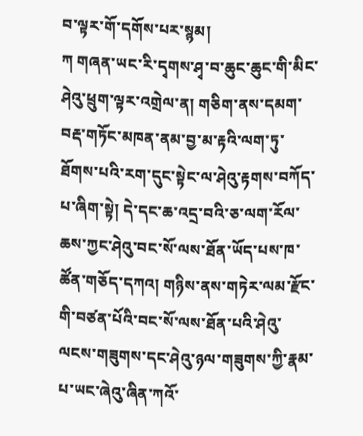བ་ལྟར་གོ་དགོས་པར་སྙམ།
ཀ གཞན་ཡང་རི་དྭགས་ཤྭ་བ་ཆུང་ཆུང་གི་མིང་ཤེའུ་ཕྲུག་ལྟར་འགྲེལ་ན། གཅིག་ནས་དམག་བརྡ་གཏོང་མཁན་ནམ་བྱ་མ་རྟའི་ལག་ཏུ་ཐོགས་པའི་རག་དུང་སྟེང་ལ་ཤེའུ་རྟགས་བཀོད་པ་ཞིག་སྟེ། དེ་དང་ཆ་འདྲ་བའི་ཅ་ལག་རོལ་ཆས་ཀྱང་ཤེའུ་བང་སོ་ལས་ཐོན་ཡོད་པས་ཁ་ཚོན་གཅོད་དཀའ། གཉིས་ནས་གཏེར་ལམ་རྫོང་གི་བཙན་པོའི་བང་སོ་ལས་ཐོན་པའི་ཤེའུ་ལངས་གཟུགས་དང་ཤེའུ་ཉལ་གཟུགས་ཀྱི་རྣམ་པ་ཡང་ཞེའུ་ཞིན་ཀའོ་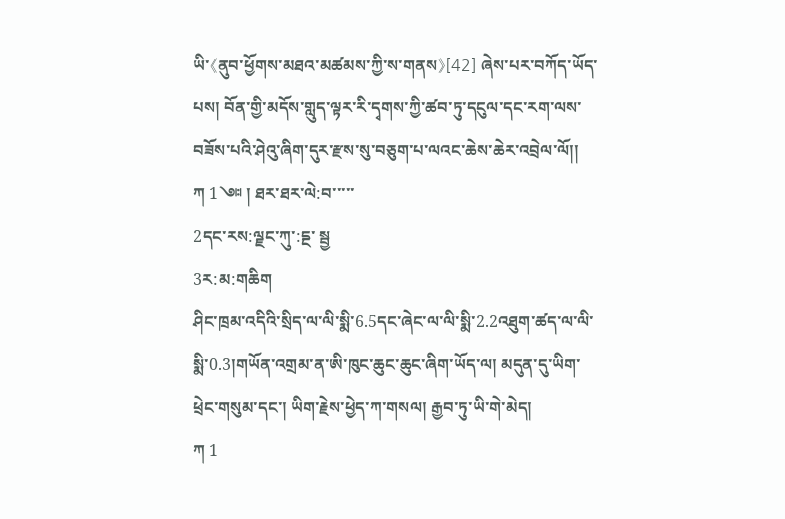ཡི་《ནུབ་ཕྱོགས་མཐའ་མཚམས་ཀྱི་ས་གནས》[42] ཞེས་པར་བཀོད་ཡོད་པས། བོན་གྱི་མདོས་གླུད་ལྟར་རི་དྭགས་ཀྱི་ཚབ་ཏུ་དངུལ་དང་རག་ལས་བཟོས་པའི་ཤེའུ་ཞིག་དུར་རྫས་སུ་བཅུག་པ་ལའང་ཆེས་ཆེར་འབྲེལ་ལོ།།
ཀ 1༇ ། ཐར་ཐར་ལེ:བ་་་་་
2དང་རས:ལྗང་ཀུ་:དྔ་ སྦྱ
3ར:མ:གཆིག
ཤིང་ཁྲམ་འདིའི་སྲིད་ལ་ལི་སྨི་6.5དང་ཞེང་ལ་ལི་སྨི་2.2འཐུག་ཚད་ལ་ལི་སྨི་0.3།གཡོན་འགྲམ་ན་ཨི་ཁུང་ཆུང་ཆུང་ཞིག་ཡོད་ལ། མདུན་དུ་ཡིག་ཕྲེང་གསུམ་དང་། ཡིག་རྗེས་ཕྱེད་ཀ་གསལ། རྒྱབ་ཏུ་ཡི་གེ་མེད།
ཀ 1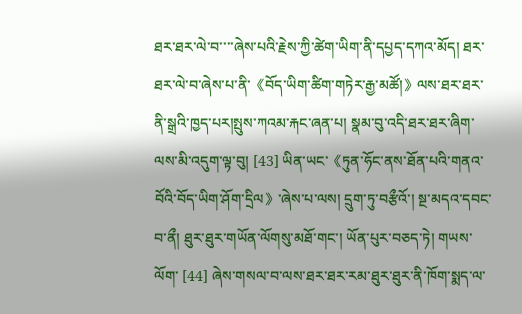ཐར་ཐར་ལེ་བ་་་་ཞེས་པའི་རྗེས་ཀྱི་ཚེག་ཡིག་ནི་དཔྱད་དཀའ་མོད། ཐར་ཐར་ལེ་བ་ཞེས་པ་ནི་《བོད་ཡིག་ཚིག་གཏེར་རྒྱ་མཚོ།》ལས་ཐར་ཐར་ནི་སྒྲའི་ཁྱད་པར།སྤུས་ཀའམ་རྐང་ཞན་པ། སྣམ་བུ་འདི་ཐར་ཐར་ཞིག་ལས་མི་འདུག་ལྟ་བུ། [43] ཡིན་ཡང་《ཏུན་ཧོང་ནས་ཐོན་པའི་གནའ་བོའི་བོད་ཡིག་ཤོག་དྲིལ》་ཞེས་པ་ལས། དྲུག་ཏུ་བརྩྀའོ་། སྔ་མདའ་དབང་བ་ནྀ། ཐུར་ཐུར་གཡོན་ལོགསུ་མཐོ་གང་། ཡོན་པུར་བཅད་ཏེ། གཡས་ལོག་ [44] ཞེས་གསལ་བ་ལས་ཐར་ཐར་རམ་ཐུར་ཐུར་ནི་ཁོག་སྨད་ལ་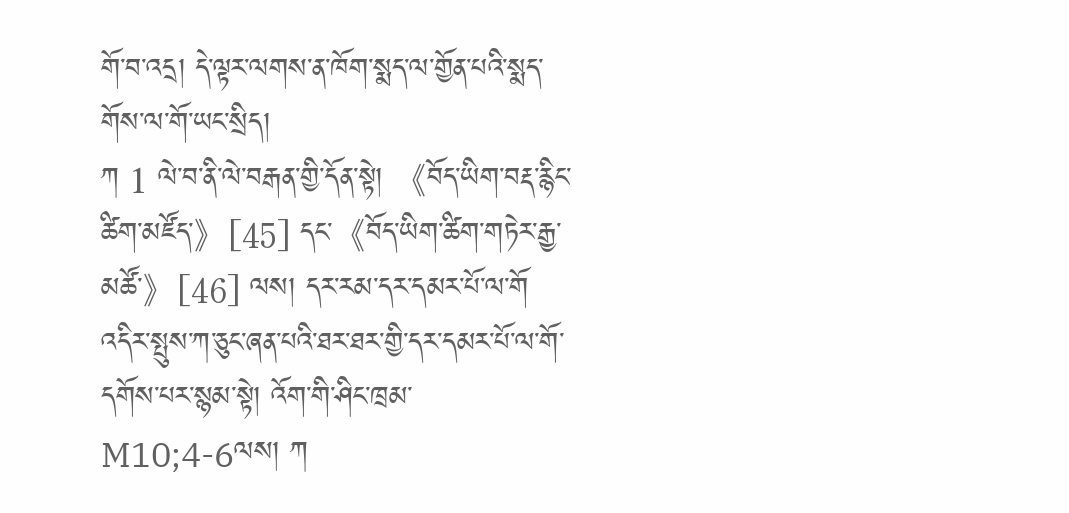གོ་བ་འདྲ། དེ་ལྟར་ལགས་ན་ཁོག་སྨད་ལ་གྱོན་པའི་སྨད་གོས་ལ་གོ་ཡང་སྲིད།
ཀ 1 ལེ་བ་ནི་ལེ་བརྒན་གྱི་དོན་སྟེ། 《བོད་ཡིག་བརྡ་རྙིང་ཚིག་མཛོད་》[45] དང་《བོད་ཡིག་ཚིག་གཏེར་རྒྱ་མཚོ་》[46] ལས། དར་རམ་དར་དམར་པོ་ལ་གོ འདིར་སྤུས་ཀ་ཅུང་ཞན་པའི་ཐར་ཐར་གྱི་དར་དམར་པོ་ལ་གོ་དགོས་པར་སྙམ་སྟེ། འོག་གི་ཤིང་ཁྲམ་M10;4-6ལས། ཀ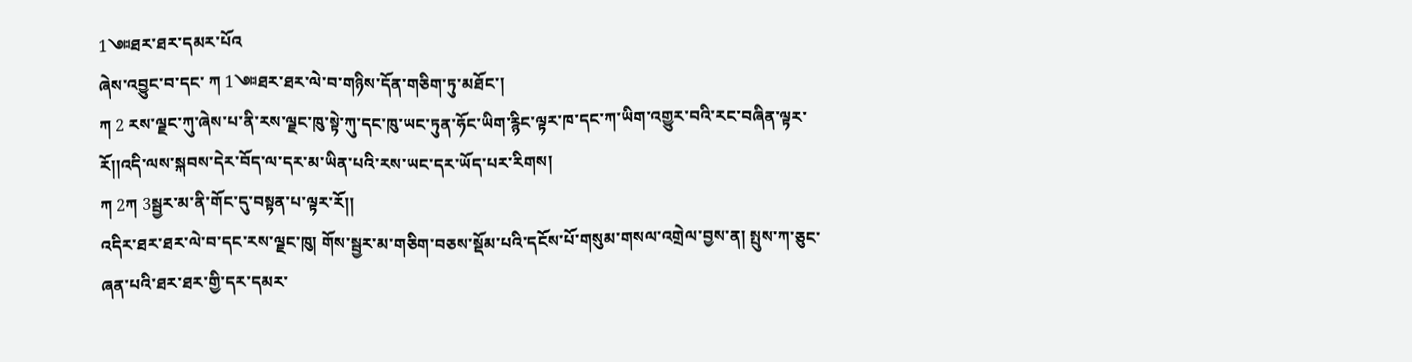1༇ཐར་ཐར་དམར་པོའ
ཞེས་འབྱུང་བ་དང་ ཀ 1༇ཐར་ཐར་ལེ་བ་གཉིས་དོན་གཅིག་ཏུ་མཐོང་།
ཀ 2 རས་ལྗང་ཀུ་ཞེས་པ་ནི་རས་ལྗང་ཁུ་སྟེ་ཀུ་དང་ཁུ་ཡང་ཏུན་ཧོང་ཡིག་རྙིང་ལྟར་ཁ་དང་ཀ་ཡིག་འགྱུར་བའི་རང་བཞིན་ལྟར་རོ།།འདི་ལས་སྐབས་དེར་བོད་ལ་དར་མ་ཡིན་པའི་རས་ཡང་དར་ཡོད་པར་རིགས།
ཀ 2ཀ 3སྦྱར་མ་ནི་གོང་དུ་བསྟན་པ་ལྟར་རོ།།
འདིར་ཐར་ཐར་ལེ་བ་དང་རས་ལྗང་ཁུ། གོས་སྦྱར་མ་གཅིག་བཅས་སྡོམ་པའི་དངོས་པོ་གསུམ་གསལ་འགྲེལ་བྱས་ན། སྤུས་ཀ་ཅུང་ཞན་པའི་ཐར་ཐར་གྱི་དར་དམར་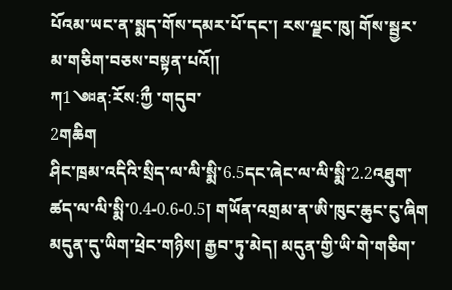པོའམ་ཡང་ན་སྨད་གོས་དམར་པོ་དང་། རས་ལྗང་ཁུ། གོས་སྦྱར་མ་གཅིག་བཅས་བསྟན་པའོ།།
ཀ1༇ན:རོས:ཀྱྀ ་གདུབ་
2གཆིག
ཤིང་ཁྲམ་འདིའི་སྲིད་ལ་ལི་སྨི་6.5དང་ཞེང་ལ་ལི་སྨི་2.2འཐུག་ཚད་ལ་ལི་སྨི་0.4-0.6-0.5། གཡོན་འགྲམ་ན་ཨི་ཁུང་ཆུང་ངུ་ཞིག མདུན་དུ་ཡིག་ཕྲེང་གཉིས། རྒྱབ་ཏུ་མེད། མདུན་གྱི་ཡི་གེ་གཅིག་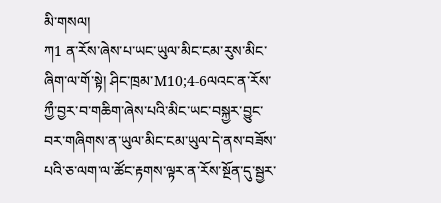མི་གསལ།
ཀ1 ན་རོས་ཞེས་པ་ཡང་ཡུལ་མིང་ངམ་རུས་མིང་ཞིག་ལ་གོ་སྟེ། ཤིང་ཁྲམ་M10;4-6ལའང་ན་རོས་ཀྱྀ་བྱར་བ་གཆིག་ཞེས་པའི་མིང་ཡང་བསྐྱར་བྱུང་བར་གཞིགས་ན་ཡུལ་མིང་ངམ་ཡུལ་དེ་ནས་བཟོས་པའི་ཅ་ལག་ལ་ཚོང་རྟགས་ལྟར་ན་རོས་སྔོན་དུ་སྦྱར་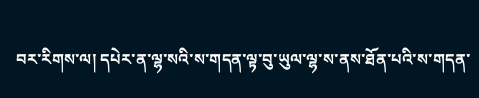བར་རིགས་ལ། དཔེར་ན་ལྷ་སའི་ས་གདན་ལྟ་བུ་ཡུལ་ལྷ་ས་ནས་ཐོན་པའི་ས་གདན་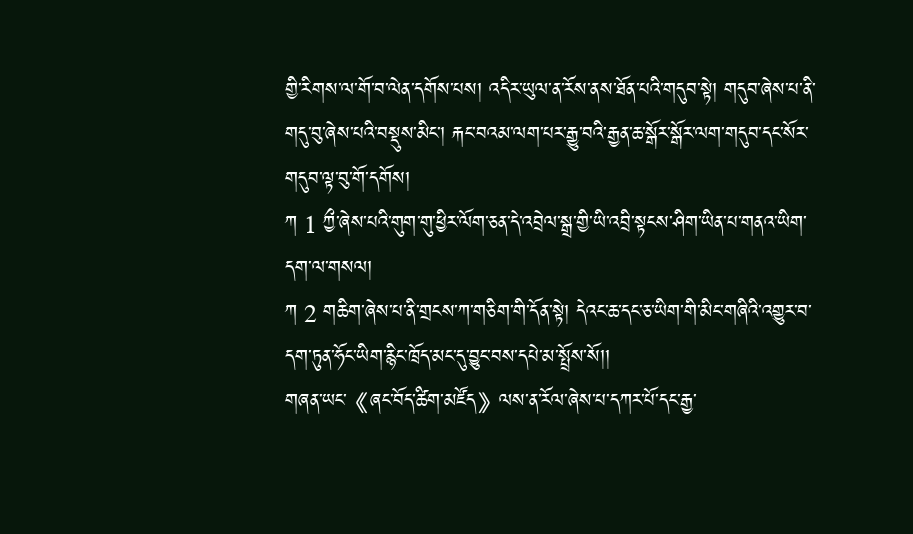གྱི་རིགས་ལ་གོ་བ་ལེན་དགོས་པས། འདིར་ཡུལ་ན་རོས་ནས་ཐོན་པའི་གདུབ་སྟེ། གདུབ་ཞེས་པ་ནི་གདུ་བུ་ཞེས་པའི་བསྡུས་མིང་། རྐང་བའམ་ལག་པར་རྒྱུ་བའི་རྒྱན་ཆ་སྒོར་སྒོར་ལག་གདུབ་དང་སོར་གདུབ་ལྟ་བུ་གོ་དགོས།
ཀ 1 ཀྱྀ་ཞེས་པའི་གུག་གུ་ཕྱིར་ལོག་ཅན་དེ་འབྲེལ་སྒྲ་གྱི་ཡི་འབྲི་སྟངས་ཤིག་ཡིན་པ་གནའ་ཡིག་དག་ལ་གསལ།
ཀ 2 གཆིག་ཞེས་པ་ནི་གྲངས་ཀ་གཅིག་གི་དོན་སྟེ། དེའང་ཆ་དང་ཅ་ཡིག་གི་མིང་གཞིའི་འགྱུར་བ་དག་ཏུན་ཧོང་ཡིག་རྙིང་ཁྲོད་མང་དུ་བྱུང་བས་དཔེ་མ་སྤྲོས་སོ།།
གཞན་ཡང་《ཞང་བོད་ཚིག་མཛོད》ལས་ན་རོལ་ཞེས་པ་དཀར་པོ་དང་རྒྱ་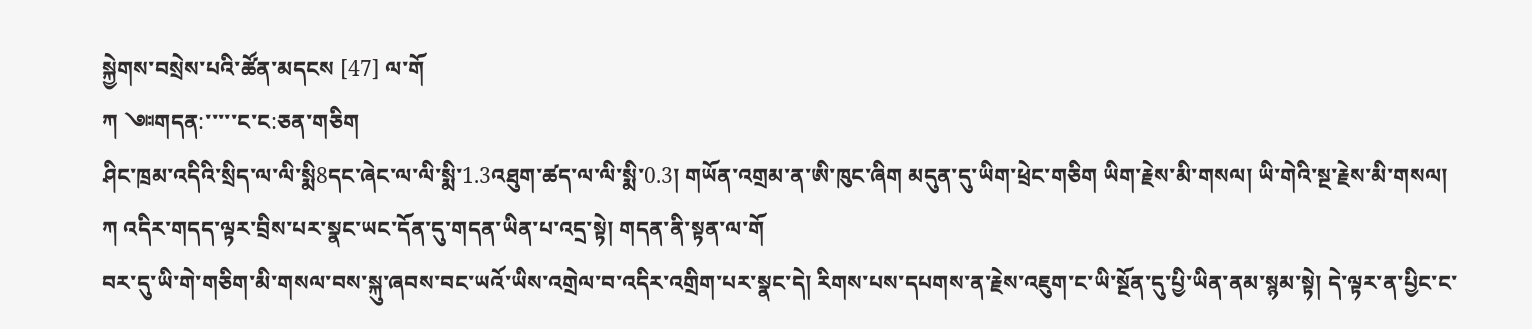སྐྱེགས་བསྲེས་པའི་ཚོན་མདངས [47] ལ་གོ
ཀ ༇གདན:་་་་་ང་ང:ཅན་གཅིག
ཤིང་ཁྲམ་འདིའི་སྲིད་ལ་ལི་སྨི8དང་ཞེང་ལ་ལི་སྨི་1.3འཐུག་ཚད་ལ་ལི་སྨི་0.3། གཡོན་འགྲམ་ན་ཨི་ཁུང་ཞིག མདུན་དུ་ཡིག་ཕྲེང་གཅིག ཡིག་རྗེས་མི་གསལ། ཡི་གེའི་སྔ་རྗེས་མི་གསལ།
ཀ འདིར་གདད་ལྟར་བྲིས་པར་སྣང་ཡང་དོན་དུ་གདན་ཡིན་པ་འདྲ་སྟེ། གདན་ནི་སྟན་ལ་གོ
བར་དུ་ཡི་གེ་གཅིག་མི་གསལ་བས་སྐུ་ཞབས་བང་ཡའོ་ཡིས་འགྲེལ་བ་འདིར་འགྲིག་པར་སྣང་དེ། རིགས་པས་དཔགས་ན་རྗེས་འཇུག་ང་ཡི་སྔོན་དུ་པྱི་ཡིན་ནམ་སྙམ་སྟེ། དེ་ལྟར་ན་པྱིང་ང་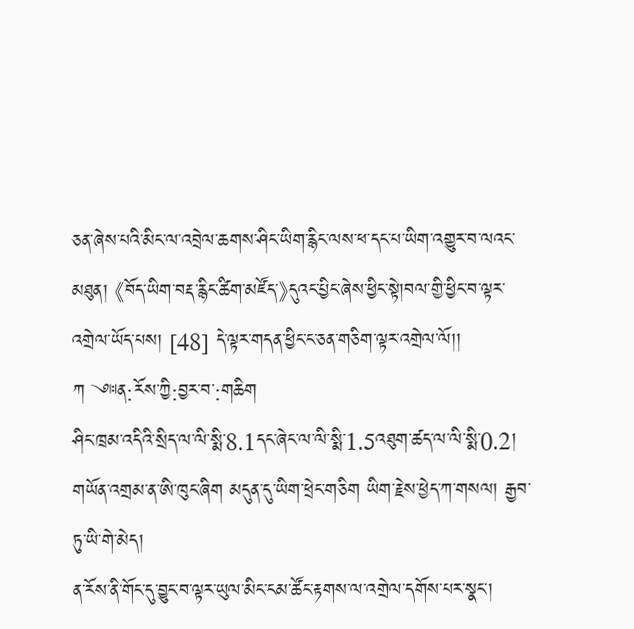ཅན་ཞེས་པའི་མིང་ལ་འབྲེལ་ཆགས་ཤིང་ཡིག་རྙིང་ལས་ཕ་དང་པ་ཡིག་འགྱུར་བ་ལའང་མཐུན། 《བོད་ཡིག་བརྡ་རྙིང་ཚིག་མཛོད་》དུའང་པྱིང་ཞེས་ཕྱིང་སྟེ།བལ་གྱི་ཕྱིང་བ་ལྟར་འགྲེལ་ཡོད་པས། [48] དེ་ལྟར་གདན་ཕྱིང་ང་ཅན་གཅིག་ལྟར་འགྲེལ་ལོ།།
ཀ ༇ན:རོས་ཀྱི:བྱར་བ་:གཆིག
ཤིང་ཁྲམ་འདིའི་སྲིད་ལ་ལི་སྨི་8.1དང་ཞེང་ལ་ལི་སྨི་1.5འཐུག་ཚད་ལ་ལི་སྨི་0.2། གཡོན་འགྲམ་ན་ཨི་ཁུང་ཞིག མདུན་དུ་ཡིག་ཕྲེང་གཅིག ཡིག་རྗེས་ཕྱེད་ཀ་གསལ། རྒྱབ་ཏུ་ཡི་གེ་མེད།
ན་རོས་ནི་གོང་དུ་བྱུང་བ་ལྟར་ཡུལ་མིང་ངམ་ཚོང་རྟགས་ལ་འགྲེལ་དགོས་པར་སྣང་།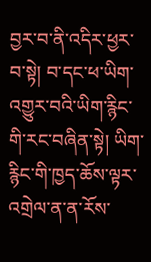བྱར་བ་ནི་འདིར་ཕྱར་བ་སྟེ། བ་དང་ཕ་ཡིག་འགྱུར་བའི་ཡིག་རྙིང་གི་རང་བཞིན་སྟེ། ཡིག་རྙིང་གི་ཁྱད་ཆོས་ལྟར་འགྲེལ་ན་ན་རོས་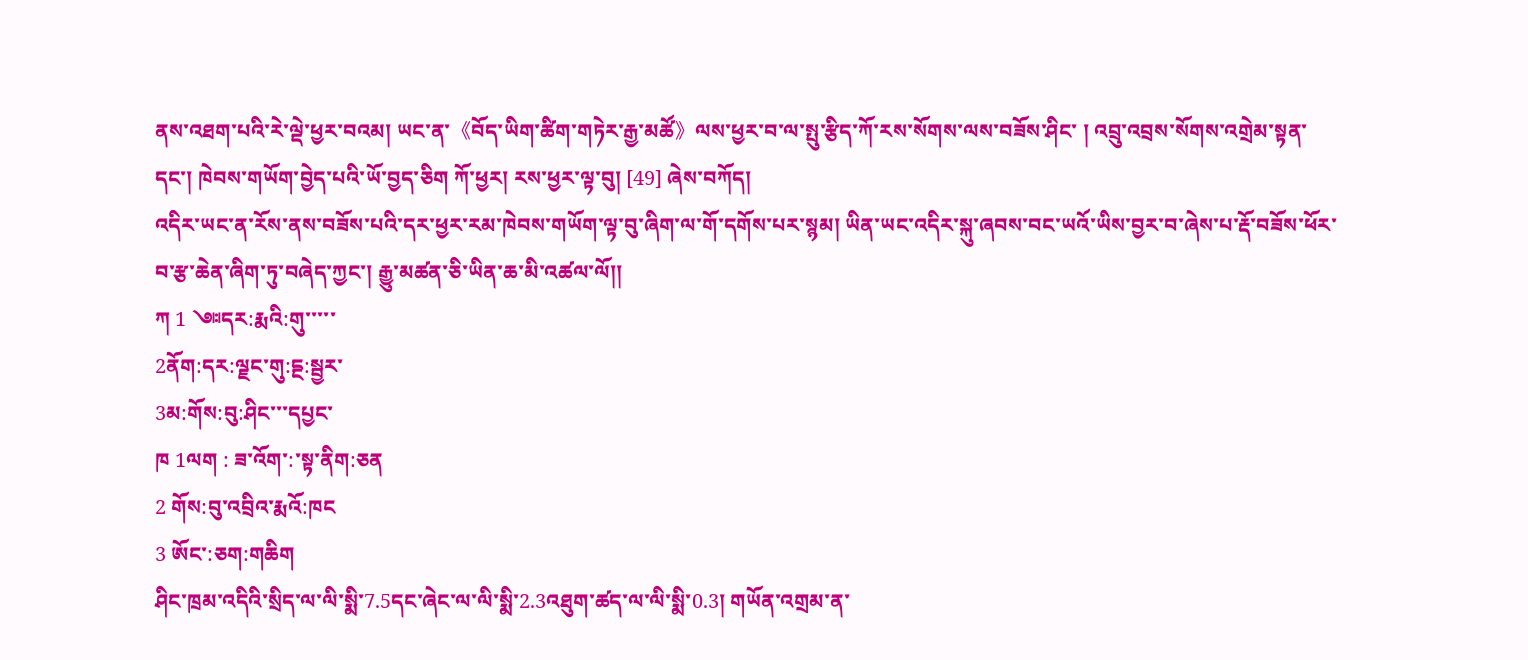ནས་འཐག་པའི་རེ་ལྡེ་ཕྱར་བའམ། ཡང་ན་《བོད་ཡིག་ཚིག་གཏེར་རྒྱ་མཚོ》ལས་ཕྱར་བ་ལ་སྤུ་རྩིད་ཀོ་རས་སོགས་ལས་བཟོས་ཤིང་ ། འབྲུ་འབྲས་སོགས་འགྲེམ་སྟན་དང་། ཁེབས་གཡོག་བྱེད་པའི་ཡོ་བྱད་ཅིག ཀོ་ཕྱར། རས་ཕྱར་ལྟ་བུ། [49] ཞེས་བཀོད།
འདིར་ཡང་ན་རོས་ནས་བཟོས་པའི་དར་ཕྱར་རམ་ཁེབས་གཡོག་ལྟ་བུ་ཞིག་ལ་གོ་དགོས་པར་སྙམ། ཡིན་ཡང་འདིར་སྐུ་ཞབས་བང་ཡའོ་ཡིས་བྱར་བ་ཞེས་པ་རྡོ་བཟོས་ཕོར་བ་རྩ་ཆེན་ཞིག་ཏུ་བཞེད་ཀྱང་། རྒྱུ་མཚན་ཅི་ཡིན་ཆ་མི་འཚལ་ལོ།།
ཀ 1 ༇དར:རྨའི:གུ་་་་་
2ནོག:དར:ལྗང་གུ:དྔ:སྦྱར་
3མ:གོས:བུ:ཤིང་་་དཔྱང་
ཁ 1ལག : ཟ་འོག་:་སྟ་ནིག:ཅན
2 གོས:བུ་འབྲིའ་རྨའོ:ཁང
3 ཨོང་:ཅག:གཆིག
ཤིང་ཁྲམ་འདིའི་སྲིད་ལ་ལི་སྨི་7.5དང་ཞེང་ལ་ལི་སྨི་2.3འཐུག་ཚད་ལ་ལི་སྨི་0.3། གཡོན་འགྲམ་ན་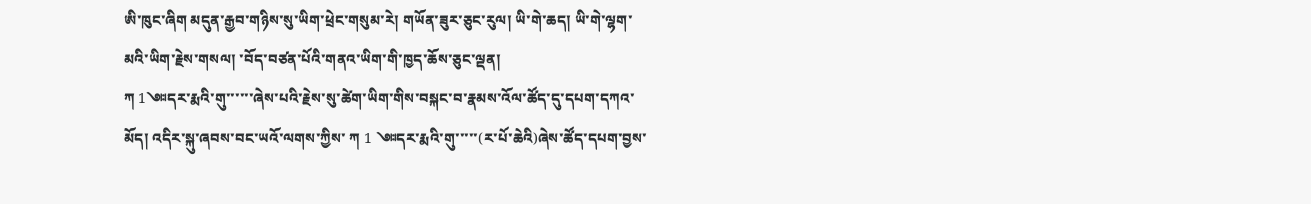ཨི་ཁུང་ཞིག མདུན་རྒྱབ་གཉིས་སུ་ཡིག་ཕྲེང་གསུམ་རེ། གཡོན་ཟུར་ཅུང་རུལ། ཡི་གེ་ཆད། ཡི་གེ་ལྷག་མའི་ཡིག་རྗེས་གསལ། ་བོད་བཙན་པོའི་གནའ་ཡིག་གི་ཁྱད་ཆོས་ཅུང་ལྡན།
ཀ 1༇དར་རྨའི་གུ་་་་་་ཞེས་པའི་རྗེས་སུ་ཚེག་ཡིག་གིས་བསྐང་བ་རྣམས་འོལ་ཚོད་དུ་དཔག་དཀའ་མོད། འདིར་སྐུ་ཞབས་བང་ཡའོ་ལགས་ཀྱིས་ ཀ 1 ༇དར་རྨའི་གུ་་་་་(ར་པོ་ཆེའི)ཞེས་ཚོད་དཔག་བྱས་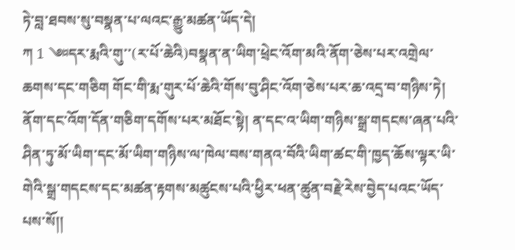ཏེ་བླ་ཐབས་སུ་བསྣན་པ་ལའང་རྒྱུ་མཚན་ཡོད་དེ།
ཀ 1 ༇དར་རྨའི་གུ་་(ར་པོ་ཆེའི)བསྣན་ན་ཡིག་ཕྲེང་འོག་མའི་ནོག་ཅེས་པར་འགྲེལ་ཆགས་དང་གཅིག གོང་གི་རྨ་གུར་པོ་ཆེའི་གོས་བུ་ཤིང་འོག་ཅེས་པར་ཆ་འདྲ་བ་གཉིས་ཏེ། ནོག་དང་འོག་དོན་གཅིག་དགོས་པར་མཐོང་སྟེ། ན་དང་འ་ཡིག་གཉིས་སྒྲ་གདངས་ཞན་པའི་ཤིན་ཏུ་མོ་ཡིག་དང་མོ་ཡིག་གཉིས་ལ་ཁེལ་བས་གནའ་བོའི་ཡིག་ཚང་གི་ཁྱད་ཆོས་ལྟར་ཡི་གེའི་སྒྲ་གདངས་དང་མཚན་རྟགས་མཚུངས་པའི་ཕྱིར་ཕན་ཚུན་བརྗེ་རེས་བྱེད་པའང་ཡོད་པས་སོ།།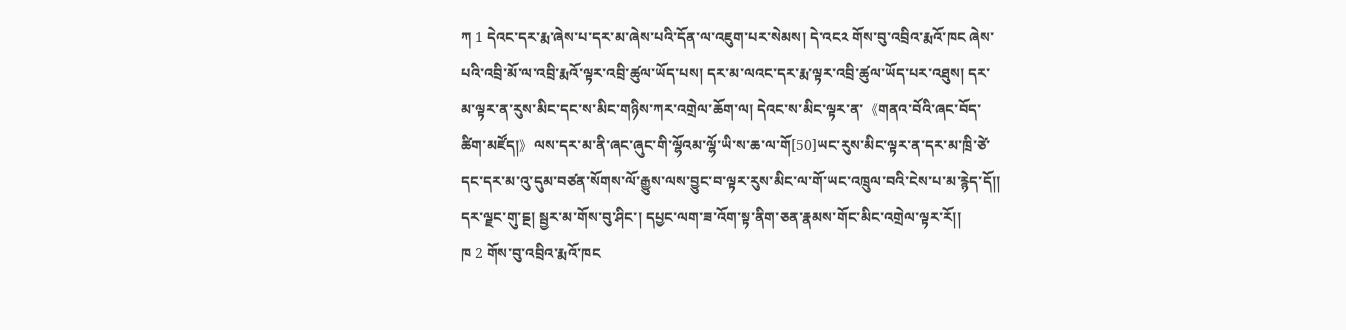ཀ 1 དེའང་དར་རྨ་ཞེས་པ་དར་མ་ཞེས་པའི་དོན་ལ་འཇུག་པར་སེམས། དེ་འང༢ གོས་བུ་འབྲིའ་རྨའོ་ཁང ཞེས་པའི་འབྲི་མོ་ལ་འབྲི་རྨའོ་ལྟར་འབྲི་ཚུལ་ཡོད་པས། དར་མ་ལའང་དར་རྨ་ལྟར་འབྲི་ཚུལ་ཡོད་པར་འཐུས། དར་མ་ལྟར་ན་རུས་མིང་དང་ས་མིང་གཉིས་ཀར་འགྲེལ་ཆོག་ལ། དེའང་ས་མིང་ལྟར་ན་《གནའ་བོའི་ཞང་བོད་ཚིག་མཛོད།》ལས་དར་མ་ནི་ཞང་ཞུང་གི་ལྷོའམ་ལྷོ་ཡི་ས་ཆ་ལ་གོ[50]ཡང་རུས་མིང་ལྟར་ན་དར་མ་ཁྲི་ཙེ་དང་དར་མ་འུ་དུམ་བཙན་སོགས་ལོ་རྒྱུས་ལས་བྱུང་བ་ལྟར་རུས་མིང་ལ་གོ་ཡང་འཁྲུལ་བའི་ངེས་པ་མ་རྙེད་དོ།།
དར་ལྗང་གུ་དྔ། སྦྱར་མ་གོས་བུ་ཤིང་། དཔྱང་ལག་ཟ་འོག་སྟ་ནིག་ཅན་རྣམས་གོང་མིང་འགྲེལ་ལྟར་རོ།།
ཁ 2 གོས་བུ་འབྲིའ་རྨའོ་ཁང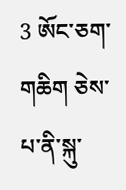3 ཨོང་ཅག་གཆིག ཅེས་པ་ནི་སྐུ་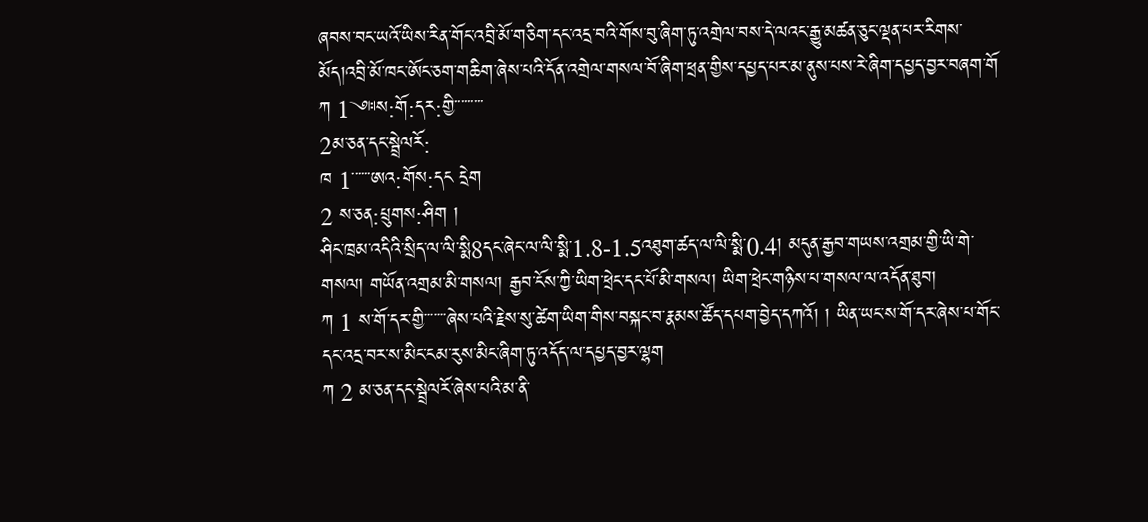ཞབས་བང་ཡའོ་ཡིས་རིན་གོང་འབྲི་མོ་གཅིག་དང་འདྲ་བའི་གོས་བུ་ཞིག་ཏུ་འགྲེལ་བས་དེ་ལའང་རྒྱུ་མཚན་ཅུང་ལྡན་པར་རིགས་མོད།འབྲི་མོ་ཁང་ཨོང་ཅག་གཆིག་ཞེས་པའི་དོན་འགྲེལ་གསལ་བོ་ཞིག་ཕྲན་གྱིས་དཔྱད་པར་མ་ནུས་པས་རེ་ཞིག་དཔྱད་བྱར་བཞག་གོ
ཀ 1༇ས:གོ:དར:གྱི་་་་་་་་་
2མ་ཅན་དང་སྦྲེལརོ:
ཁ 1་་་་་་ཨའ:གོས:དང དྲེག
2 ས་ཅན:པྲུགས:ཤིག །
ཤིང་ཁྲམ་འདིའི་སྲིད་ལ་ལི་སྨི8དང་ཞེང་ལ་ལི་སྨི་1.8-1.5འཐུག་ཚད་ལ་ལི་སྨི་0.4། མདུན་རྒྱབ་གཡས་འགྲམ་གྱི་ཡི་གེ་གསལ། གཡོན་འགྲམ་མི་གསལ། རྒྱབ་ངོས་ཀྱི་ཡིག་ཕྲེང་དང་པོ་མི་གསལ། ཡིག་ཕྲེང་གཉིས་པ་གསལ་ལ་འདོན་ཐུབ།
ཀ 1 ས་གོ་དར་གྱི་་་་་་་ཞེས་པའི་རྗེས་སུ་ཚེག་ཡིག་གིས་བསྐང་བ་རྣམས་ཚོད་དཔག་བྱེད་དཀའོ། ། ཡིན་ཡང་ས་གོ་དར་ཞེས་པ་གོང་དང་འདྲ་བར་ས་མིང་ངམ་རུས་མིང་ཞིག་ཏུ་འདོད་ལ་དཔྱད་བྱར་ལྷག
ཀ 2 མ་ཅན་དང་སྦྲེལརོ་ཞེས་པའི་མ་ནི་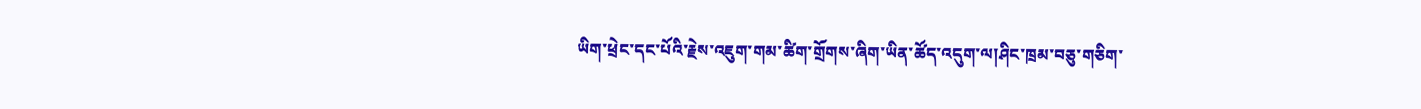ཡིག་ཕྲེང་དང་པོའི་རྗེས་འཇུག་གམ་ཚིག་གྲོགས་ཞིག་ཡིན་ཚོད་འདུག་ལ།ཤིང་ཁྲམ་བཅུ་གཅིག་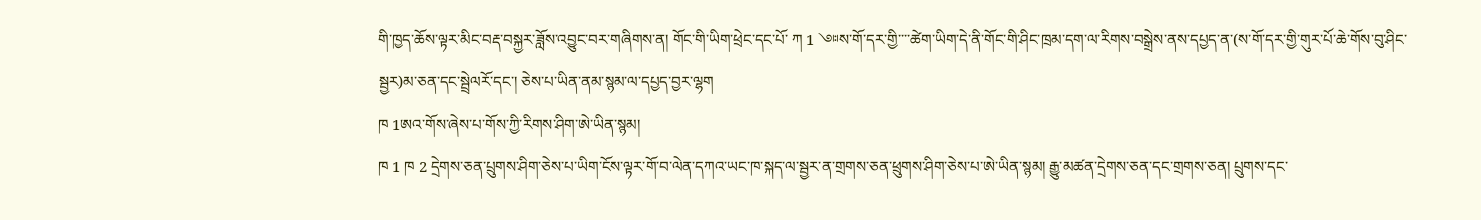གི་ཁྱད་ཆོས་ལྟར་མིང་བརྡ་བསྐྱར་ཟློས་འབྱུང་བར་གཞིགས་ན། གོང་གི་ཡིག་ཕྲེང་དང་པོ་ ཀ 1 ༇ས་གོ་དར་གྱི་་་་ཚེག་ཡིག་དེ་ནི་གོང་གི་ཤིང་ཁྲམ་དག་ལ་རིགས་བསྒྲེས་ནས་དཔྱད་ན་(ས་གོ་དར་གྱི་གུར་པོ་ཆེ་གོས་བུ་ཤིང་སྦྱར)མ་ཅན་དང་སྦྲེལརོ་དང་། ཅེས་པ་ཡིན་ནམ་སྙམ་ལ་དཔྱད་བྱར་ལྷག
ཁ 1ཨའ་གོས་ཞེས་པ་གོས་ཀྱི་རིགས་ཤིག་ཨེ་ཡིན་སྙམ།
ཁ 1 ཁ 2 དྲེགས་ཅན་པྲུགས་ཤིག་ཅེས་པ་ཡིག་ངོས་ལྟར་གོ་བ་ལེན་དཀའ་ཡང་ཁ་སྐད་ལ་སྦྱར་ན་གྲགས་ཅན་ཕྲུགས་ཤིག་ཅེས་པ་ཨེ་ཡིན་སྙམ། རྒྱུ་མཚན་དྲེགས་ཅན་དང་གྲགས་ཅན། པྲུགས་དང་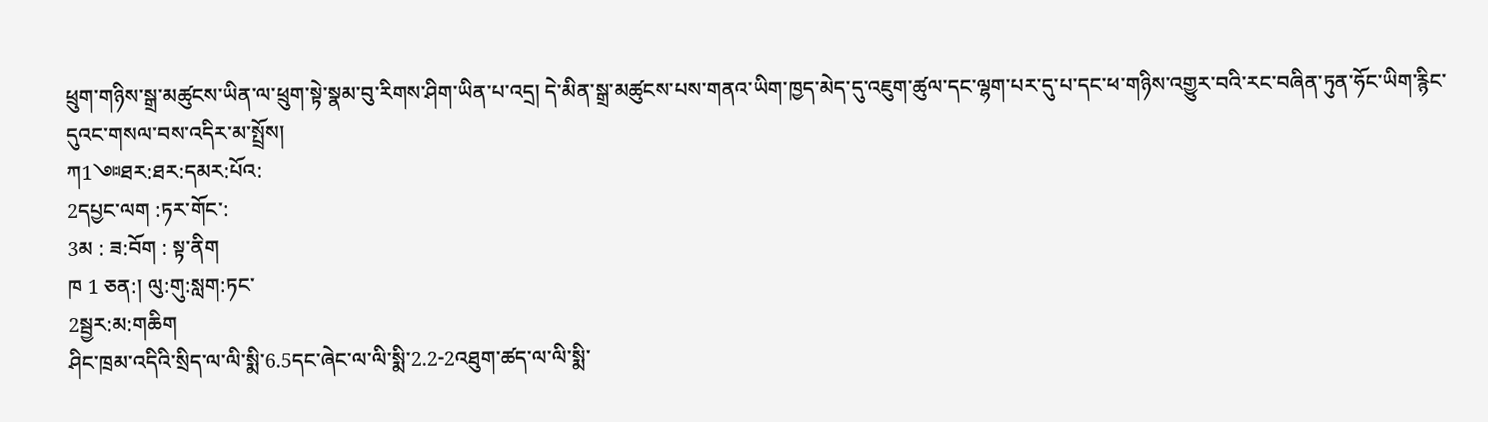ཕྲུག་གཉིས་སྒྲ་མཚུངས་ཡིན་ལ་ཕྲུག་སྟེ་སྣམ་བུ་རིགས་ཤིག་ཡིན་པ་འདྲ། དེ་མིན་སྒྲ་མཚུངས་པས་གནའ་ཡིག་ཁྱད་མེད་དུ་འཇུག་ཚུལ་དང་ལྷག་པར་དུ་པ་དང་ཕ་གཉིས་འགྱུར་བའི་རང་བཞིན་ཏུན་ཧོང་ཡིག་རྙིང་དུའང་གསལ་བས་འདིར་མ་སྤྲོས།
ཀ1༇ཐར:ཐར:དམར:པོའ:
2དཔྱང་ལག :ཏར་གོང་:
3མ : ཟ:བོག : སྟ་ནིག
ཁ 1 ཅན:། ལུ:གུ:སླག:ཏང་
2སྦྱར:མ:གཆིག
ཤིང་ཁྲམ་འདིའི་སྲིད་ལ་ལི་སྨི་6.5དང་ཞེང་ལ་ལི་སྨི་2.2-2འཐུག་ཚད་ལ་ལི་སྨི་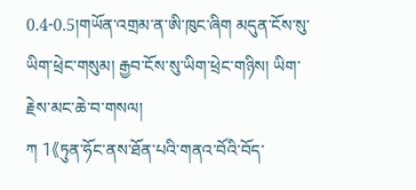0.4-0.5།གཡོན་འགྲམ་ན་ཨི་ཁུང་ཞིག མདུན་ངོས་སུ་ཡིག་ཕྲེང་གསུམ། རྒྱབ་ངོས་སུ་ཡིག་ཕྲེང་གཉིས། ཡིག་རྗེས་མང་ཆེ་བ་གསལ།
ཀ 1《ཏུན་ཧོང་ནས་ཐོན་པའི་གནའ་བོའི་བོད་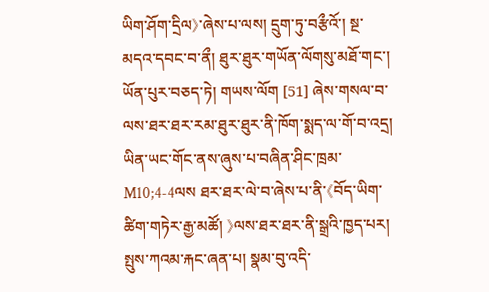ཡིག་ཤོག་དྲིལ》་ཞེས་པ་ལས། དྲུག་ཏུ་བརྩྀའོ་། སྔ་མདའ་དབང་བ་ནྀ། ཐུར་ཐུར་གཡོན་ལོགསུ་མཐོ་གང་། ཡོན་པུར་བཅད་ཏེ། གཡས་ལོག [51] ཞེས་གསལ་བ་ལས་ཐར་ཐར་རམ་ཐུར་ཐུར་ནི་ཁོག་སྨད་ལ་གོ་བ་འདྲ། ཡིན་ཡང་གོང་ནས་ཞུས་པ་བཞིན་ཤིང་ཁྲམ་M10;4-4ལས ཐར་ཐར་ལེ་བ་ཞེས་པ་ནི་《བོད་ཡིག་ཚིག་གཏེར་རྒྱ་མཚོ། 》ལས་ཐར་ཐར་ནི་སྒྲའི་ཁྱད་པར། སྤུས་ཀའམ་རྐང་ཞན་པ། སྣམ་བུ་འདི་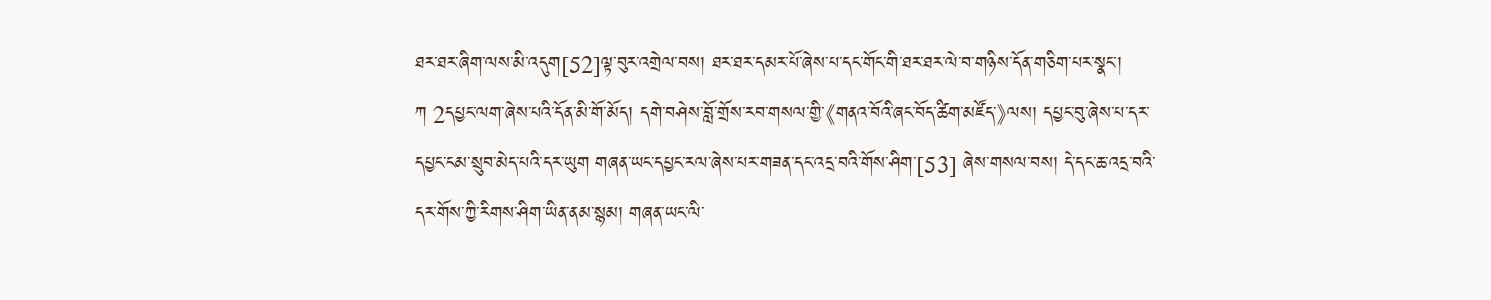ཐར་ཐར་ཞིག་ལས་མི་འདུག[52]ལྟ་བུར་འགྲེལ་བས། ཐར་ཐར་དམར་པོ་ཞེས་པ་དང་གོང་གི་ཐར་ཐར་ལེ་བ་གཉིས་དོན་གཅིག་པར་སྣང་།
ཀ 2དཔྱང་ལག་ཞེས་པའི་དོན་མི་གོ་མོད། དགེ་བཤེས་བློ་གྲོས་རབ་གསལ་གྱི་《གནའ་བོའི་ཞང་བོད་ཚིག་མཛོད་》ལས། དཔྱང་བུ་ཞེས་པ་དར་དཔྱང་ངམ་སྲུབ་མེད་པའི་དར་ཡུག གཞན་ཡང་དཔྱང་རལ་ཞེས་པར་གཟན་དང་འདྲ་བའི་གོས་ཤིག་[53] ཞེས་གསལ་བས། དེ་དང་ཆ་འདྲ་བའི་དར་གོས་ཀྱི་རིགས་ཤིག་ཡིན་ནམ་སྙམ། གཞན་ཡང་ལི་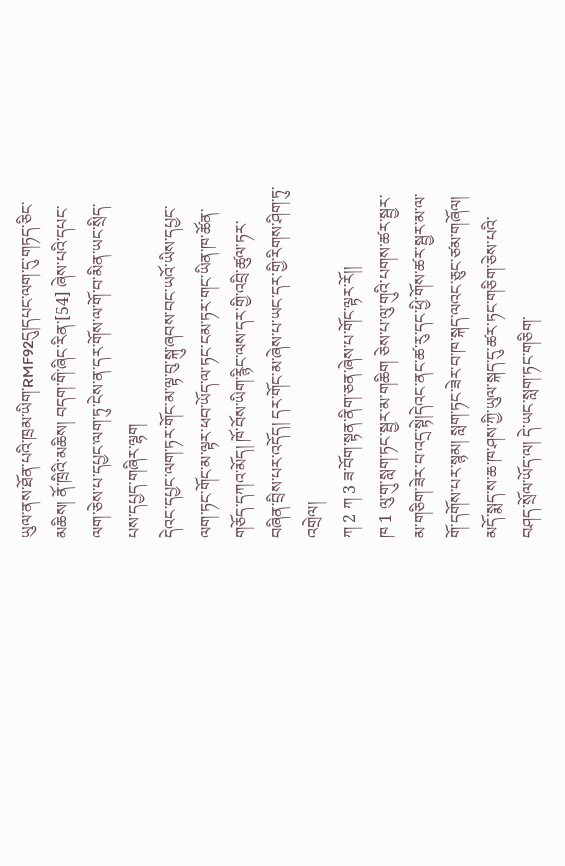ཡུལ་ནས་ཐོན་པའི་ཁྲམ་ཡིག་RMF92དུ།དཔང་ལག་དུ་གཏད་ཅིང་མཆིས། ནོ་ཁྲིའི་མཆིས། བདག་གི་ཞིང་རིན་[54] ཞེས་པའི་དཔང་ལག་ཅེས་པ་དཔྱང་ལག་ཏུ་ངེས་ན་དར་གོས་ལ་གོ་བ་མིན་ཡང་སྲིད་པས་དཔྱད་གཞིར་ལྷག
དེའང་དཔྱང་ལག་ཏར་གོང་མ་ལྟ་བུ་སྐུ་ཞབས་བང་ཡའོ་ཡིས་དཔྱང་ལག་ཏང་གོང་མ་ལྟར་ཕབ་ཡོད་ལ་ཏང་ངམ་ཏར་གང་ཡིན་ཁ་ཚོན་གཅོད་དཀའ་མོད། ཁོ་བོས་ཡིག་རྙིང་ལས་དར་གྱི་འབྲི་ཚུལ་ཏར་བཞིན་བྲིས་པར་འདོད། དར་གོང་མ་ཞེས་པ་ཡང་དར་གྱི་རིགས་ཤིག་ཏུ་འགྲེལ།
ཀ 2 ཀ 3 ཟ་བོག་སྟན་ནིག་ཅན་ཞེས་པ་གོང་ལྟར་རོ།།
ཁ 1 ལུ་གུ་སླག་ཏང་སྦྱར་མ་གཆིག ཅེས་པ་ལུ་གུའི་པགས་ཚར་སྦྱར་མ་གཅིག་ཟེར་བ་འདྲ་སྟེ།དེའང་ནང་ཚ་རུ་དང་ཕྱི་གོས་ཚར་སྦྱར་མ་ལ་གོ་དགོས་པར་སྙམ། སླག་ཏང་ཟེར་བ་ཁ་སྐད་ལའང་ཅུང་ཙམ་གཞོལ། མདོ་སྨད་ས་ཆ་ཁ་ཤས་ཀྱི་ཡུལ་སྐད་དུ་ཚར་ཏང་གཅིག་ཅེས་པའི་བཤད་སྲོལ་ཡོད་ལ། དེ་ཡང་སླག་ཏང་གཅིག་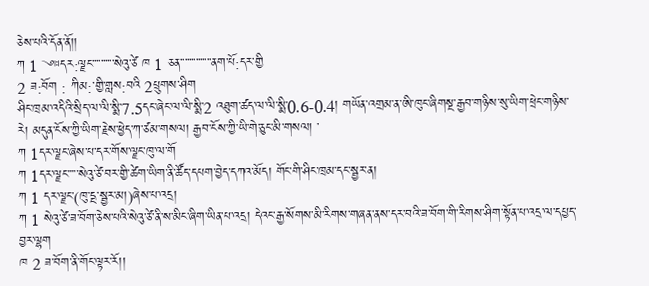ཅེས་པའི་དོན་ནོ།།
ཀ 1 ༇དར:ལྗང་་་་་་་་་་སེའུ་ཙེ ཁ 1 ཅན་་་་་་་་་་་་་་ནག་པོ:དར་གྱི
2 ཟ:བོག : ཀིམ:་གྱི་གླས:བའི 2པྲུགས་ཤིག
ཤིང་ཁྲམ་འདིའི་སྲིད་ལ་ལི་སྨི་7.5དང་ཞེང་ལ་ལི་སྨི་2 འཐུག་ཚད་ལ་ལི་སྨི་0.6-0.4། གཡོན་འགྲམ་ན་ཨི་ཁུང་ཞིགསྔ་རྒྱབ་གཉིས་སུ་ཡིག་ཕྲེང་གཉིས་རེ། མདུན་ངོས་ཀྱི་ཡིག་རྗེས་ཕྱེད་ཀ་ཙམ་གསལ། རྒྱབ་ངོས་ཀྱི་ཡི་གེ་ཅུང་མི་གསལ། ་
ཀ 1དར་ལྗང་ཞེས་པ་དར་གོས་ལྗང་ཁུ་ལ་གོ
ཀ 1དར་ལྗང་་་་་སེའུ་ཙེ་བར་གྱི་ཚེག་ཡིག་ནི་ཚོད་དཔག་བྱེད་དཀའ་མོད། གོང་གི་ཤིང་ཁྲམ་དང་སྦྱར་ན།
ཀ 1 དར་ལྗང་(ཁུ་དྔ་སྦྱར་མ།)ཞེས་པ་འདྲ།
ཀ 1 སེའུ་ཙེ་ཟ་བོག་ཅེས་པའི་སེའུ་ཙེ་ནི་ས་མིང་ཞིག་ཡིན་པ་འདྲ། དེའང་རྒྱ་སོགས་མི་རིགས་གཞན་ནས་དར་བའི་ཟ་བོག་གི་རིགས་ཤིག་སྟོན་པ་འདྲ་ལ་དཔྱད་བྱར་ལྷག
ཁ 2 ཟ་བོག་ནི་གོང་ལྟར་རོ།།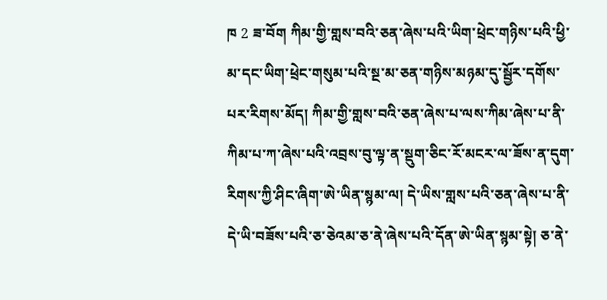ཁ 2 ཟ་བོག ཀིམ་གྱི་གླས་བའི་ཅན་ཞེས་པའི་ཡིག་ཕྲེང་གཉིས་པའི་ཕྱི་མ་དང་ཡིག་ཕྲེང་གསུམ་པའི་སྔ་མ་ཅན་གཉིས་མཉམ་དུ་སྦྱོར་དགོས་པར་རིགས་མོད། ཀིམ་གྱི་གླས་བའི་ཅན་ཞེས་པ་ལས་ཀིམ་ཞེས་པ་ནི་ཀིམ་པ་ཀ་ཞེས་པའི་འབྲས་བུ་ལྟ་ན་སྡུག་ཅིང་རོ་མངར་ལ་ཟོས་ན་དུག་རིགས་ཀྱི་ཤིང་ཞིག་ཨེ་ཡིན་སྙམ་ལ། དེ་ཡིས་གླས་པའི་ཅན་ཞེས་པ་ནི་དེ་ཡི་བཟོས་པའི་ཅ་ཅེའམ་ཅ་ནེ་ཞེས་པའི་དོན་ཨེ་ཡིན་སྙམ་སྟེ། ཅ་ནེ་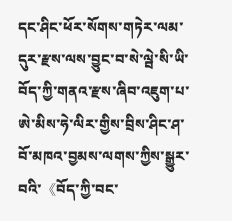དང་ཤིང་ཕོར་སོགས་གཏེར་ལམ་དུར་རྫས་ལས་བྱུང་བ་སེ་ལྦེ་སི་ཡི་བོད་ཀྱི་གནའ་རྫས་ཞིབ་འཇུག་པ་ཨེ་མིས་ཧེ་ལིར་གྱིས་བྲིས་ཤིང་ཤ་བོ་མཁའ་བྱམས་ལགས་ཀྱིས་སྒྱུར་བའི་《བོད་ཀྱི་བང་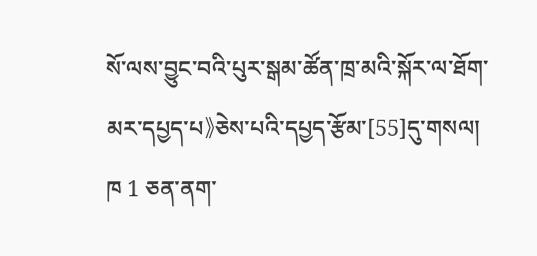སོ་ལས་བྱུང་བའི་པུར་སྒམ་ཚོན་ཁྲ་མའི་སྐོར་ལ་ཐོག་མར་དཔྱད་པ》ཅེས་པའི་དཔྱད་རྩོམ་[55]དུ་གསལ།
ཁ 1 ཅན་ནག་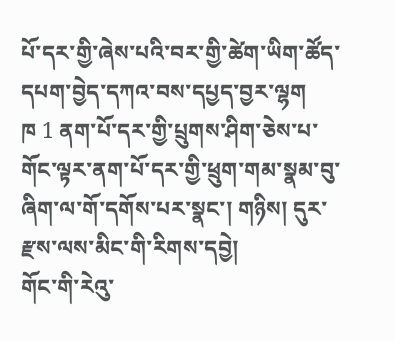པོ་དར་གྱི་ཞེས་པའི་བར་གྱི་ཚེག་ཡིག་ཚོད་དཔག་བྱེད་དཀའ་བས་དཔྱད་བྱར་ལྷག
ཁ 1 ནག་པོ་དར་གྱི་པྲུགས་ཤིག་ཅེས་པ་གོང་ལྟར་ནག་པོ་དར་གྱི་ཕྲུག་གམ་སྣམ་བུ་ཞིག་ལ་གོ་དགོས་པར་སྣང་། གཉིས། དུར་རྫས་ལས་མིང་གི་རིགས་དབྱེ།
གོང་གི་རེའུ་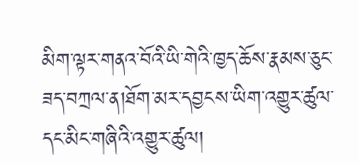མིག་ལྟར་གནའ་བོའི་ཡི་གེའི་ཁྱད་ཆོས་རྣམས་ཅུང་ཟད་བཀྲལ་ན།ཐོག་མར་དབྱངས་ཡིག་འགྱུར་ཚུལ་དང་མིང་གཞིའི་འགྱུར་ཚུལ།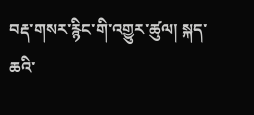བརྡ་གསར་རྙིང་གི་འགྱུར་ཚུལ། སྐད་ཆའི་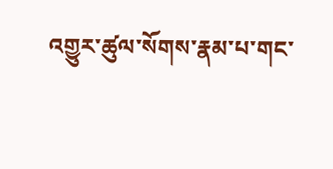འགྱུར་ཚུལ་སོགས་རྣམ་པ་གང་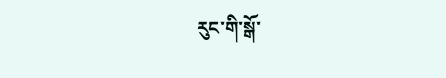རུང་གི་སྒོ་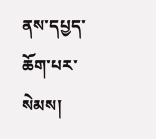ནས་དཔྱད་ཆོག་པར་སེམས།